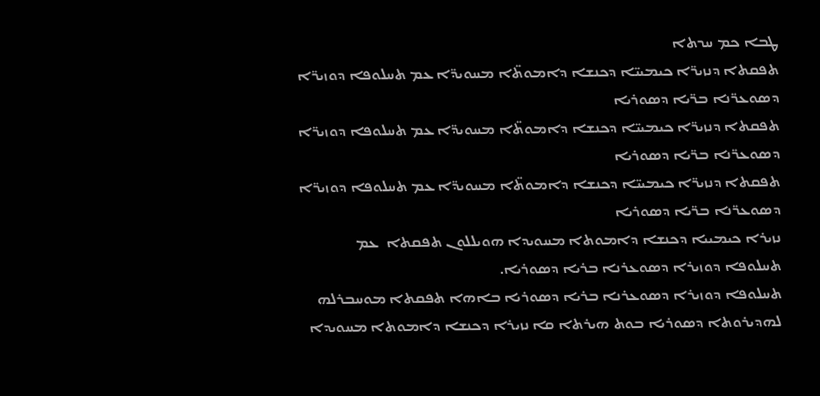ܛܒܐ ܟܡ ܚܖܬܐ
ܬܦܩܬܐ ܕܢܙܝܪ̈ܐ ܟܝܡܝܝ̈ܐ ܕܟܢܫܐ ܕܐܡܘܬ̈ܐ ܡܚܘܝܕ̈ܐ ܥܡ ܬܚܠܘܦܐ ܕܘܙܝܪ̈ܐ ܕܣܘܥܪ̈ܢܐ ܒܪ̈ܝܐ ܕܣܘܪܝܐ
ܬܦܩܬܐ ܕܢܙܝܪ̈ܐ ܟܝܡܝܝ̈ܐ ܕܟܢܫܐ ܕܐܡܘܬ̈ܐ ܡܚܘܝܕ̈ܐ ܥܡ ܬܚܠܘܦܐ ܕܘܙܝܪ̈ܐ ܕܣܘܥܪ̈ܢܐ ܒܪ̈ܝܐ ܕܣܘܪܝܐ
ܬܦܩܬܐ ܕܢܙܝܪ̈ܐ ܟܝܡܝܝ̈ܐ ܕܟܢܫܐ ܕܐܡܘܬ̈ܐ ܡܚܘܝܕ̈ܐ ܥܡ ܬܚܠܘܦܐ ܕܘܙܝܪ̈ܐ ܕܣܘܥܪ̈ܢܐ ܒܪ̈ܝܐ ܕܣܘܪܝܐ
ܢܙܝܪܐ ܟܝܡܝܝܐ ܕܟܢܫܐ ܕܐܡܘܬܐ ܡܚܘܝܕܐ ܗܘܝܠܠܘܢ ܬܦܩܬܐ  ܥܡ ܬܚܠܘܦܐ ܕܘܙܝܪܐ ܕܣܘܥܪܢܐ ܒܪܝܐ ܕܣܘܪܝܐ.
ܬܚܠܘܦܐ ܕܘܙܝܪܐ ܕܣܘܥܪܢܐ ܒܪܝܐ ܕܣܘܪܝܐ ܒܐܗܐ ܬܦܩܬܐ ܡܘܚܒܪܠܗ ܠܗܕܝܪܘܬܐ ܕܣܘܪܝܐ ܒܘܬ ܗܝܪܬܐ ܩܐ ܢܙܝܪܐ ܕܟܢܫܐ ܕܐܡܘܬܐ ܡܚܘܝܕܐ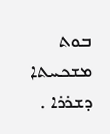ܒܘܬ ܡܫܟܚܬܐ ܕܫܪܪܐ .